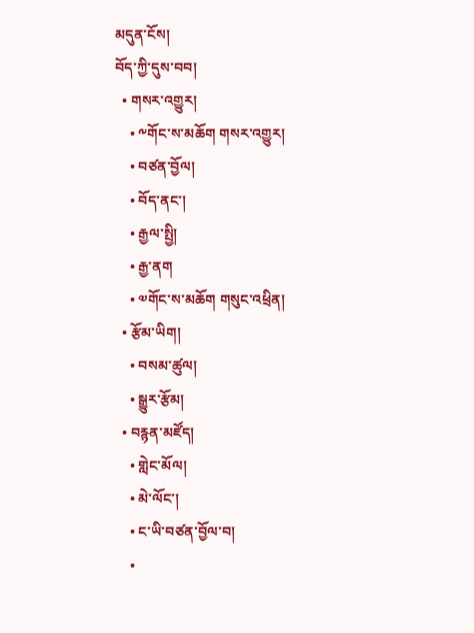མདུན་ངོས།
བོད་ཀྱི་དུས་བབ།
  • གསར་འགྱུར།
    • ༸གོང་ས་མཆོག གསར་འགྱུར།
    • བཙན་བྱོལ།
    • བོད་ནང་།
    • རྒྱལ་སྤྱི།
    • རྒྱ་ནག
    • ༧གོང་ས་མཆོག གསུང་འཕྲིན།
  • རྩོམ་ཡིག།
    • བསམ་ཚུལ།
    • སྒྱུར་རྩོམ།
  • བརྙན་མཛོད།
    • གླེང་མོལ།
    • མེ་ལོང་།
    • ང་ཡི་བཙན་བྱོལ་བ།
    •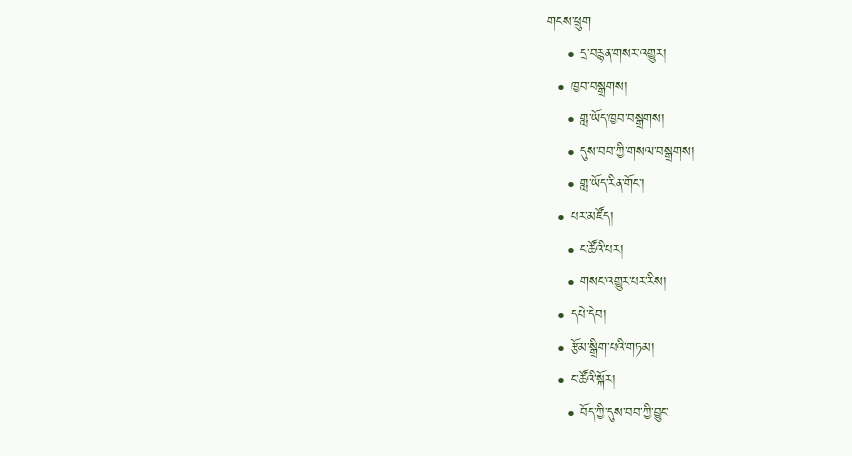གངས་ཕྲུག
    • དྲ་བརྙན་གསར་འགྱུར།
  • ཁྱབ་བསྒྲགས།
    • གླ་ཡོད་ཁྱབ་བསྒྲགས།
    • དུས་བབ་ཀྱི་གསལ་བསྒྲགས།
    • གླ་ཡོད་རིན་གོང་།
  • པར་མཛོད།
    • ང་ཚོའི་པར།
    • གསང་འགྱུར་པར་རིས།
  • དཔེ་དེབ།
  • རྩོམ་སྒྲིག་པའི་གཏམ།
  • ང་ཚོའི་སྐོར།
    • བོད་ཀྱི་དུས་བབ་ཀྱི་བྱུང་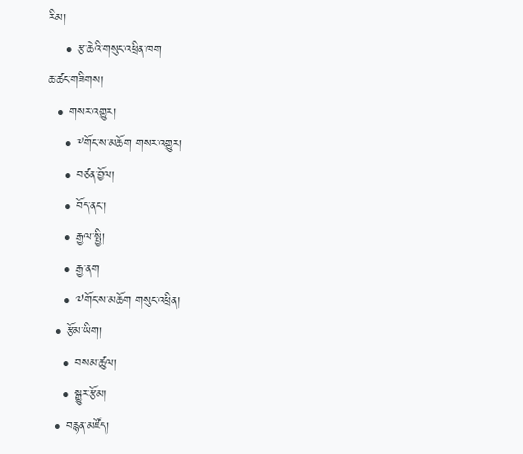རིམ།
    • རྩ་ཆེའི་གསུང་འཕྲིན་ཁག
ཆ་ཚང་གཟིགས།
  • གསར་འགྱུར།
    • ༸གོང་ས་མཆོག གསར་འགྱུར།
    • བཙན་བྱོལ།
    • བོད་ནང་།
    • རྒྱལ་སྤྱི།
    • རྒྱ་ནག
    • ༧གོང་ས་མཆོག གསུང་འཕྲིན།
  • རྩོམ་ཡིག།
    • བསམ་ཚུལ།
    • སྒྱུར་རྩོམ།
  • བརྙན་མཛོད།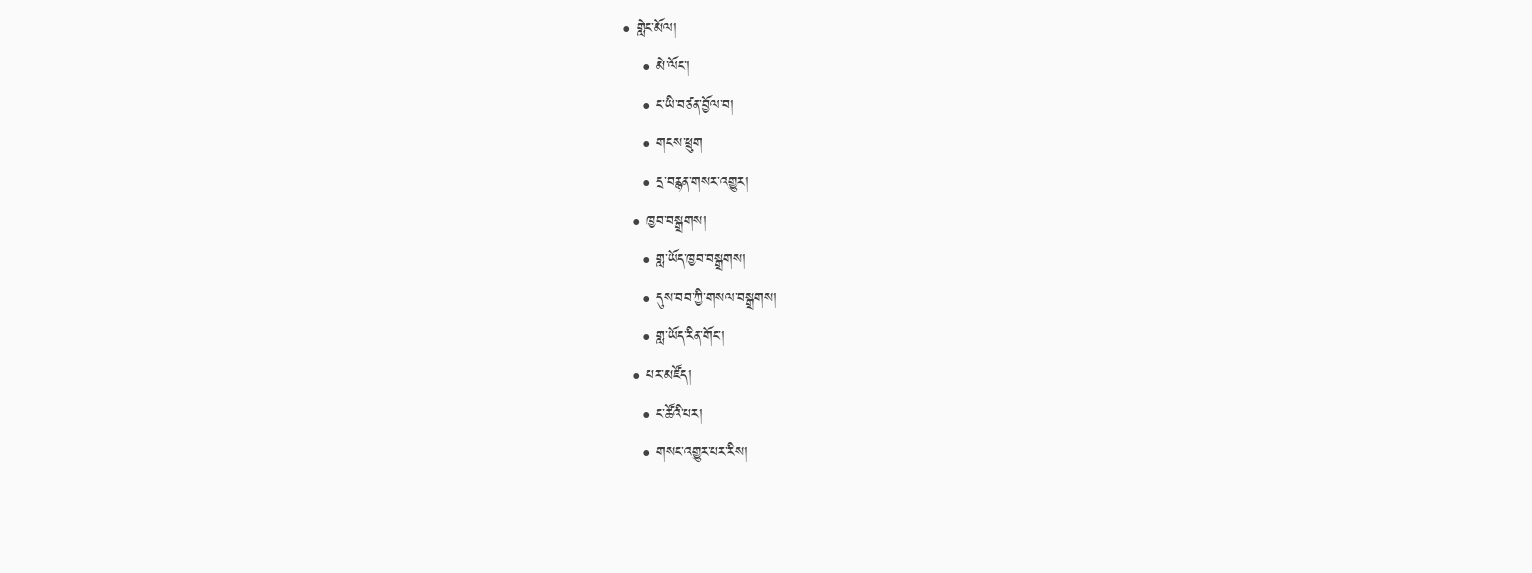• གླེང་མོལ།
    • མེ་ལོང་།
    • ང་ཡི་བཙན་བྱོལ་བ།
    • གངས་ཕྲུག
    • དྲ་བརྙན་གསར་འགྱུར།
  • ཁྱབ་བསྒྲགས།
    • གླ་ཡོད་ཁྱབ་བསྒྲགས།
    • དུས་བབ་ཀྱི་གསལ་བསྒྲགས།
    • གླ་ཡོད་རིན་གོང་།
  • པར་མཛོད།
    • ང་ཚོའི་པར།
    • གསང་འགྱུར་པར་རིས།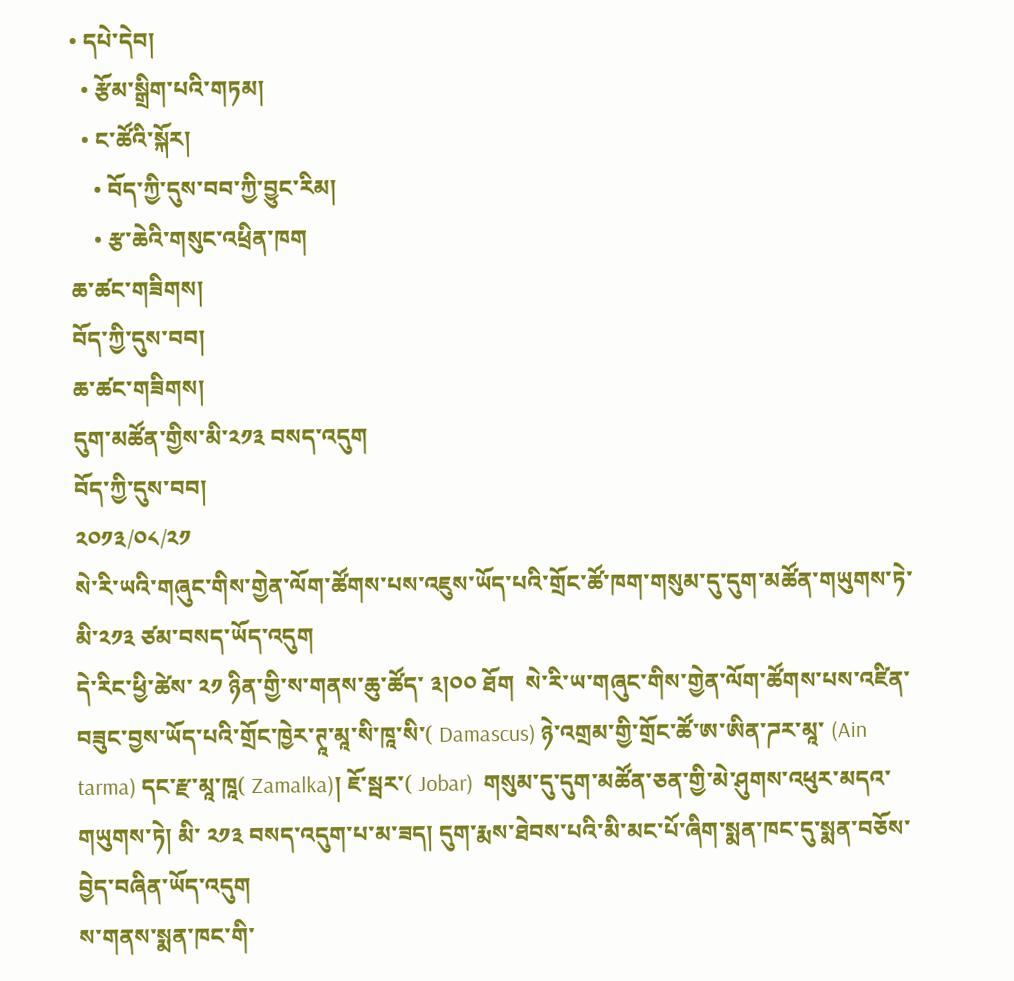• དཔེ་དེབ།
  • རྩོམ་སྒྲིག་པའི་གཏམ།
  • ང་ཚོའི་སྐོར།
    • བོད་ཀྱི་དུས་བབ་ཀྱི་བྱུང་རིམ།
    • རྩ་ཆེའི་གསུང་འཕྲིན་ཁག
ཆ་ཚང་གཟིགས།
བོད་ཀྱི་དུས་བབ།
ཆ་ཚང་གཟིགས།
དུག་མཚོན་གྱིས་མི་༢༡༣ བསད་འདུག
བོད་ཀྱི་དུས་བབ།
༢༠༡༣/༠༨/༢༡
སེ་རི་ཡའི་གཞུང་གིས་གྱེན་ལོག་ཚོགས་པས་འཇུས་ཡོད་པའི་གྲོང་ཚོ་ཁག་གསུམ་དུ་དུག་མཚོན་གཡུགས་ཏེ་མི་༢༡༣ ཙམ་བསད་ཡོད་འདུག
དེ་རིང་ཕྱི་ཚེས་ ༢༡ ཉིན་གྱི་ས་གནས་ཆུ་ཚོད་ ༣།༠༠ ཐོག  སེ་རི་ཡ་གཞུང་གིས་གྱེན་ལོག་ཚོགས་པས་འཛིན་བཟུང་བྱས་ཡོད་པའི་གྲོང་ཁྱེར་ཊཱ་མཱ་སི་ཁཱ་སི་( Damascus) ཉེ་འགྲམ་གྱི་གྲོང་ཚོ་ཨ་ཨིན་ཌར་མཱ་ (Ain tarma) དང་རྫ་མཱ་ཁཱ( Zamalka)། ཇོ་སྦར་( Jobar)  གསུམ་དུ་དུག་མཚོན་ཅན་གྱི་མེ་ཤུགས་འཕུར་མདའ་གཡུགས་ཏེ། མི་ ༢༡༣ བསད་འདུག་པ་མ་ཟད། དུག་རྨས་ཐེབས་པའི་མི་མང་པོ་ཞིག་སྨན་ཁང་དུ་སྨན་བཅོས་བྱེད་བཞིན་ཡོད་འདུག
ས་གནས་སྨན་ཁང་གི་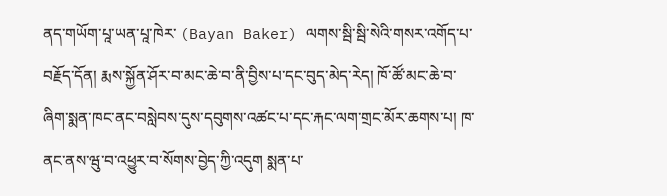ནད་གཡོག་པཱ་ཡན་པཱ་ཁེར་ (Bayan Baker) ལགས་སྦི་སྦི་སེའི་གསར་འགོད་པ་བརྗོད་དོན། རྨས་སྐྱོན་ཤོར་བ་མང་ཆེ་བ་ནི་བྱིས་པ་དང་བུད་མེད་རེད། ཁོ་ཚོ་མང་ཆེ་བ་ཞིག་སྨན་ཁང་ནང་བསླེབས་དུས་དབུགས་འཚང་པ་དང་རྐང་ལག་གྲང་མོར་ཆགས་པ། ཁ་ནང་ནས་ཝུ་བ་འཕྱུར་བ་སོགས་བྱེད་ཀྱི་འདུག སྨན་པ་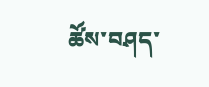ཚོས་བཤད་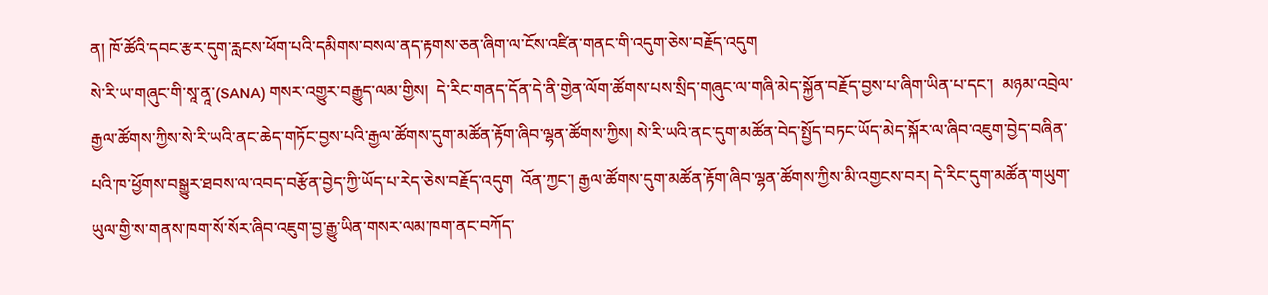ན། ཁོ་ཚོའི་དབང་རྩར་དུག་རླངས་ཕོག་པའི་དམིགས་བསལ་ནད་རྟགས་ཅན་ཞིག་ལ་ངོས་འཛིན་གནང་གི་འདུག་ཅེས་བརྗོད་འདུག
སེ་རི་ཡ་གཞུང་གི་སཱ་ནཱ་(SANA) གསར་འགྱུར་བརྒྱུད་ལམ་གྱིས།  དེ་རིང་གནད་དོན་དེ་ནི་གྱེན་ལོག་ཚོགས་པས་སྲིད་གཞུང་ལ་གཞི་མེད་སྐྱོན་བརྗོད་བྱས་པ་ཞིག་ཡིན་པ་དང་།  མཉམ་འབྲེལ་རྒྱལ་ཚོགས་ཀྱིས་སེ་རི་ཡའི་ནང་ཆེད་གཏོང་བྱས་པའི་རྒྱལ་ཚོགས་དུག་མཚོན་རྟོག་ཞིབ་ལྷན་ཚོགས་ཀྱིས། སེ་རི་ཡའི་ནང་དུག་མཚོན་བེད་སྤྱོད་བཏང་ཡོད་མེད་སྐོར་ལ་ཞིབ་འཇུག་བྱེད་བཞིན་པའི་ཁ་ཕྱོགས་བསྒྱུར་ཐབས་ལ་འབད་བརྩོན་བྱེད་ཀྱི་ཡོད་པ་རེད་ཅེས་བརྗོད་འདུག  འོན་ཀྱང་། རྒྱལ་ཚོགས་དུག་མཚོན་རྟོག་ཞིབ་ལྷན་ཚོགས་ཀྱིས་མི་འགྱངས་བར། དེ་རིང་དུག་མཚོན་གཡུག་ཡུལ་གྱི་ས་གནས་ཁག་སོ་སོར་ཞིབ་འཇུག་བྱ་རྒྱུ་ཡིན་གསར་ལམ་ཁག་ནང་བཀོད་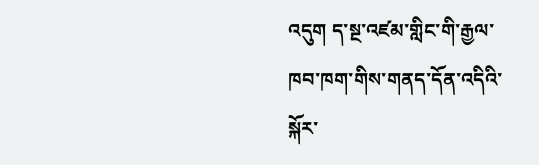འདུག ད་སྔ་འཛམ་གླིང་གི་རྒྱལ་ཁབ་ཁག་གིས་གནད་དོན་འདིའི་སྐོར་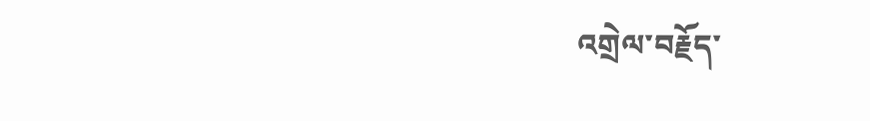འགྲེལ་བརྗོད་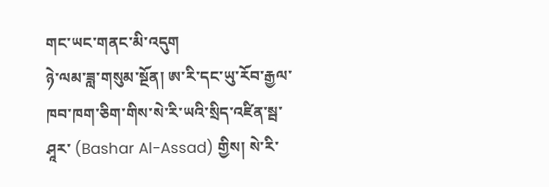གང་ཡང་གནང་མི་འདུག
ཉེ་ལམ་ཟླ་གསུམ་སྔོན། ཨ་རི་དང་ཡུ་རོབ་རྒྱལ་ཁབ་ཁག་ཅིག་གིས་སེ་རི་ཡའི་སྲིད་འཛིན་སྦ་ཤཱར་ (Bashar Al-Assad) གྱིས། སེ་རི་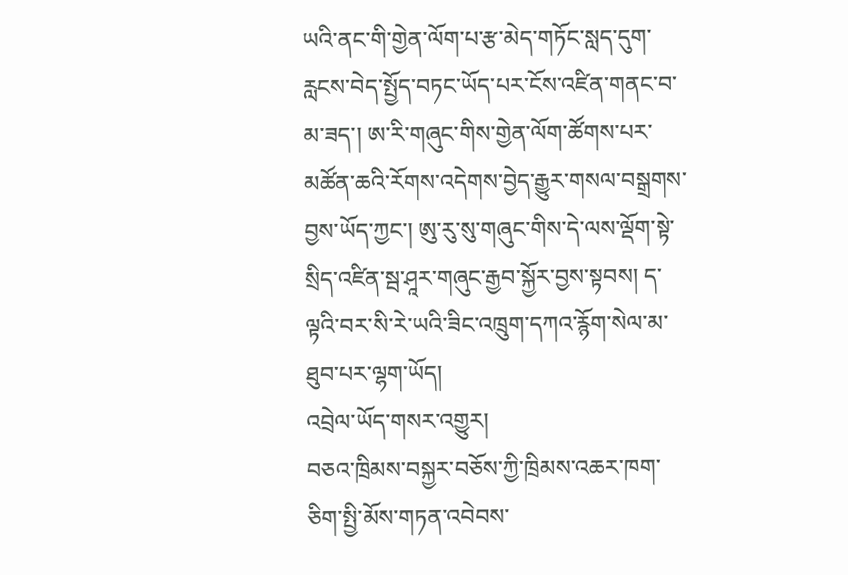ཡའི་ནང་གི་གྱེན་ལོག་པ་རྩ་མེད་གཏོང་སླད་དུག་རླངས་བེད་སྤྱོད་བཏང་ཡོད་པར་ངོས་འཛིན་གནང་བ་མ་ཟད་། ཨ་རི་གཞུང་གིས་གྱེན་ལོག་ཚོགས་པར་མཚོན་ཆའི་རོགས་འདེགས་བྱེད་རྒྱུར་གསལ་བསྒྲགས་བྱས་ཡོད་ཀྱང་། ཨུ་རུ་སུ་གཞུང་གིས་དེ་ལས་ལྡོག་སྟེ་སྲིད་འཛིན་སྦ་ཤཱར་གཞུང་རྒྱབ་སྐྱོར་བྱས་སྟབས། ད་ལྟའི་བར་སི་རེ་ཡའི་ཟིང་འཁྲུག་དཀའ་རྙོག་སེལ་མ་ཐུབ་པར་ལྷག་ཡོད།
འབྲེལ་ཡོད་གསར་འགྱུར།
བཅའ་ཁྲིམས་བསྐྱར་བཅོས་ཀྱི་ཁྲིམས་འཆར་ཁག་ཅིག་སྤྱི་མོས་གཏན་འབེབས་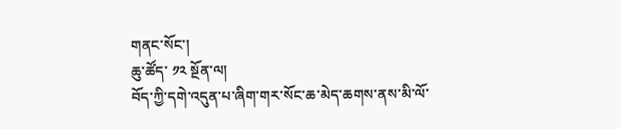གནང་སོང་།
ཆུ་ཚོད་ ༡༢ སྔོན་ལ།
བོད་ཀྱི་དགེ་འདུན་པ་ཞིག་གར་སོང་ཆ་མེད་ཆགས་ནས་མི་ལོ་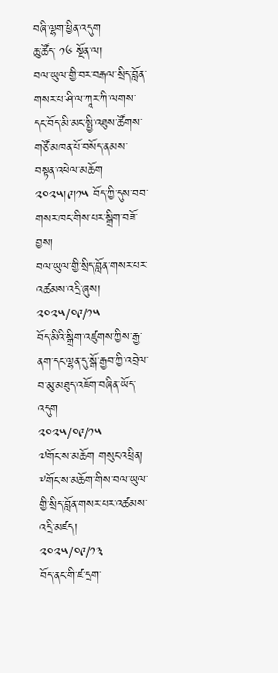བཞི་ལྷག་ཕྱིན་འདུག
ཆུ་ཚོད་ ༡༦ སྔོན་ལ།
བལ་ཡུལ་གྱི་བར་བརྒལ་སྲིད་བློན་གསར་པ་ཤི་ལ་ཀཱར་ཀི་ལགས་དང་བོད་མི་མང་སྤྱི་འཐུས་ཚོགས་གཙོ་མཁན་པོ་བསོད་ནམས་བསྟན་འཕེལ་མཆོག ༢༠༢༥།༩།༡༥ བོད་ཀྱི་དུས་བབ་གསར་ཁང་གིས་པར་སྒྲིག་བཟོ་བྱས།
བལ་ཡུལ་གྱི་སྲིད་བློན་གསར་པར་འཚམས་འདྲི་ཞུས།
༢༠༢༥/༠༩/༡༥
བོད་མིའི་སྒྲིག་འཛུགས་ཀྱིས་རྒྱ་ནག་དང་ལྷན་དུ་སྒོ་རྒྱབ་ཀྱི་འབྲེལ་བ་མུ་མཐུད་འཇོག་བཞིན་ཡོད་འདུག
༢༠༢༥/༠༩/༡༥
༧གོང་ས་མཆོག གསུང་འཕྲིན།
༸གོང་ས་མཆོག་གིས་བལ་ཡུལ་གྱི་སྲིད་བློན་གསར་པར་འཚམས་འདྲི་མཛད།
༢༠༢༥/༠༩/༡༣
བོད་ནང་གི་ཛ་དྲག་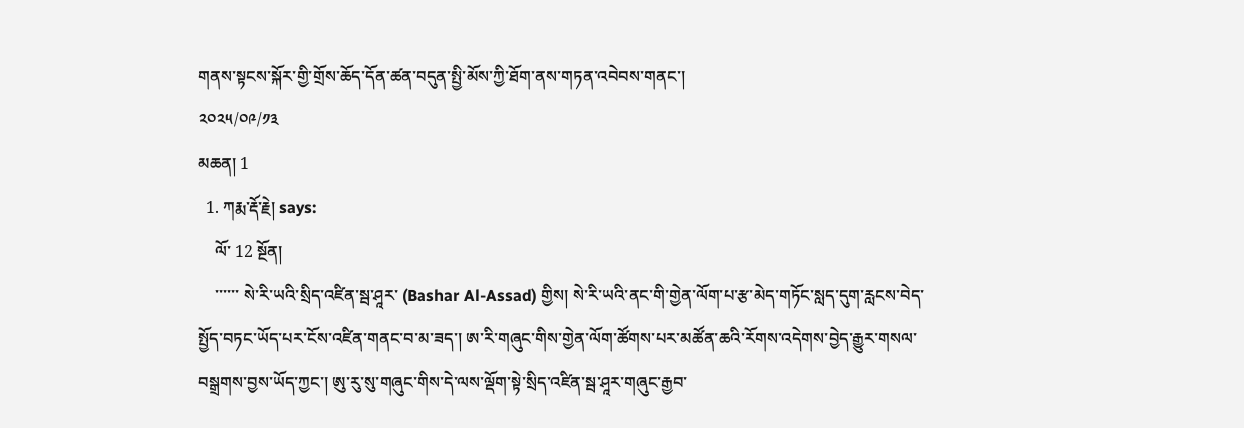གནས་སྟངས་སྐོར་གྱི་གྲོས་ཆོད་དོན་ཚན་བདུན་སྤྱི་མོས་ཀྱི་ཐོག་ནས་གཏན་འབེབས་གནང་།
༢༠༢༥/༠༩/༡༣
མཆན། 1
  1. ཀརྨ་རྡོ་རྗེ། says:
    ལོ་ 12 སྔོན།
    ་་་་་་ སེ་རི་ཡའི་སྲིད་འཛིན་སྦ་ཤཱར་ (Bashar Al-Assad) གྱིས། སེ་རི་ཡའི་ནང་གི་གྱེན་ལོག་པ་རྩ་མེད་གཏོང་སླད་དུག་རླངས་བེད་སྤྱོད་བཏང་ཡོད་པར་ངོས་འཛིན་གནང་བ་མ་ཟད་། ཨ་རི་གཞུང་གིས་གྱེན་ལོག་ཚོགས་པར་མཚོན་ཆའི་རོགས་འདེགས་བྱེད་རྒྱུར་གསལ་བསྒྲགས་བྱས་ཡོད་ཀྱང་། ཨུ་རུ་སུ་གཞུང་གིས་དེ་ལས་ལྡོག་སྟེ་སྲིད་འཛིན་སྦ་ཤཱར་གཞུང་རྒྱབ་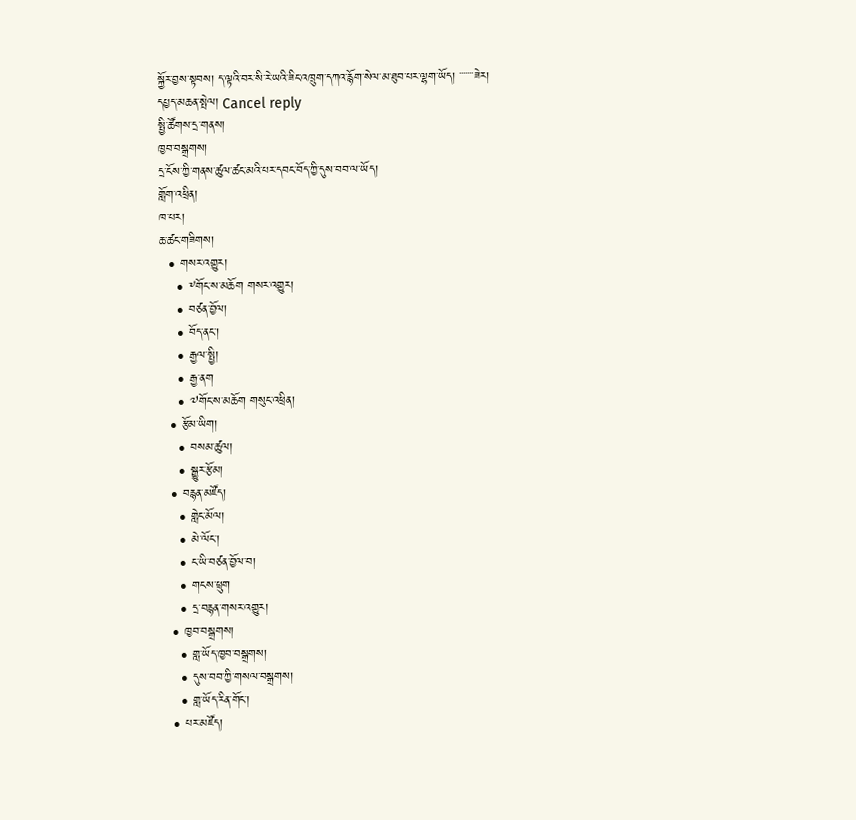སྐྱོར་བྱས་སྟབས། ད་ལྟའི་བར་སི་རེ་ཡའི་ཟིང་འཁྲུག་དཀའ་རྙོག་སེལ་མ་ཐུབ་པར་ལྷག་ཡོད། ་་་་་་་ཟེར།
དཔྱད་མཆན་སྤེལ། Cancel reply
སྤྱི་ཚོགས་དྲ་གནས།
ཁྱབ་བསྒྲགས།
དྲ་ངོས་ཀྱི་གནས་ཚུལ་ཚང་མའི་པར་དབང་བོད་ཀྱི་དུས་བབ་ལ་ཡོད།
གློག་འཕྲིན།
ཁ་པར།
ཆ་ཚང་གཟིགས།
  • གསར་འགྱུར།
    • ༸གོང་ས་མཆོག གསར་འགྱུར།
    • བཙན་བྱོལ།
    • བོད་ནང་།
    • རྒྱལ་སྤྱི།
    • རྒྱ་ནག
    • ༧གོང་ས་མཆོག གསུང་འཕྲིན།
  • རྩོམ་ཡིག།
    • བསམ་ཚུལ།
    • སྒྱུར་རྩོམ།
  • བརྙན་མཛོད།
    • གླེང་མོལ།
    • མེ་ལོང་།
    • ང་ཡི་བཙན་བྱོལ་བ།
    • གངས་ཕྲུག
    • དྲ་བརྙན་གསར་འགྱུར།
  • ཁྱབ་བསྒྲགས།
    • གླ་ཡོད་ཁྱབ་བསྒྲགས།
    • དུས་བབ་ཀྱི་གསལ་བསྒྲགས།
    • གླ་ཡོད་རིན་གོང་།
  • པར་མཛོད།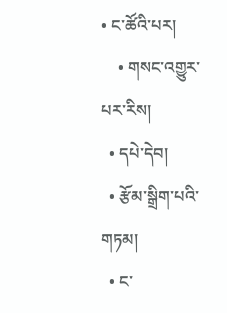• ང་ཚོའི་པར།
    • གསང་འགྱུར་པར་རིས།
  • དཔེ་དེབ།
  • རྩོམ་སྒྲིག་པའི་གཏམ།
  • ང་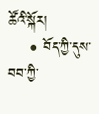ཚོའི་སྐོར།
    • བོད་ཀྱི་དུས་བབ་ཀྱི་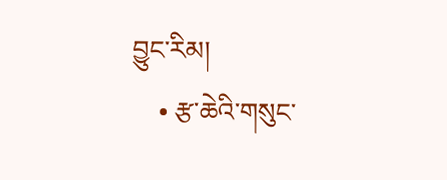བྱུང་རིམ།
    • རྩ་ཆེའི་གསུང་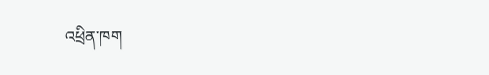འཕྲིན་ཁག